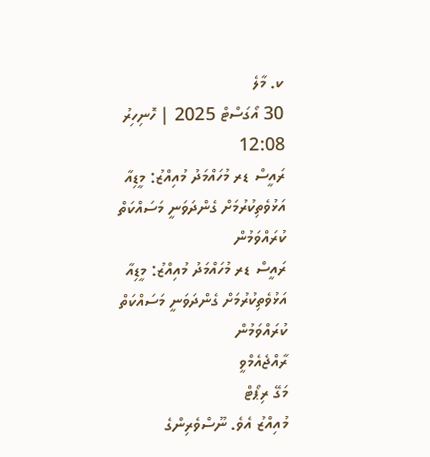ކ. މާލެ
30 އޯގަސްޓް 2025 | ހޮނިހިރު 12:08
ރައީސް ޑރ މުހައްމަދު މުއިއްޒު: މީޑިއާ އަޅުވެތިކުރުމަށް ގެންދަވަނީ މަސައްކަތް ކުރައްވަމުން
ރައީސް ޑރ މުހައްމަދު މުއިއްޒު: މީޑިއާ އަޅުވެތިކުރުމަށް ގެންދަވަނީ މަސައްކަތް ކުރައްވަމުން
ރާއްޖެއެމްވީ
މަގޭ ރިޕޯޓް
މުއިއްޒު އެވެ. ނޫސްވެރިންގެ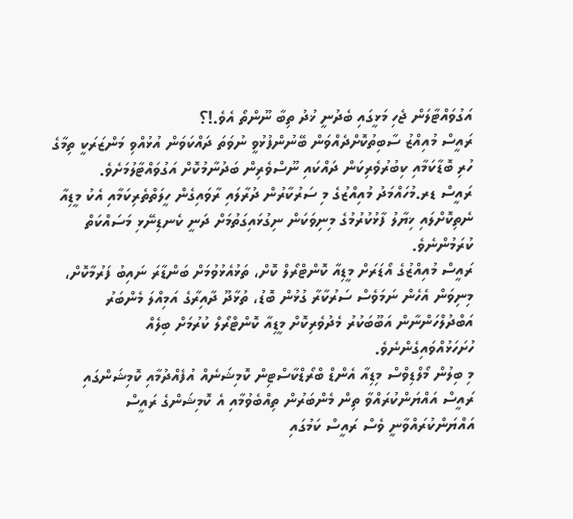އަގުވައްޓާލަން ޖެހި މަޅީގައި ބެދުނީ ޚުދު ތިބާ ނޫންތޯ އެވެ.!؟
ރައީސް މުއިއްޒު ސާބިތުކޮށްދެއްވަން ބޭނުންފުޅުވީ ނުވަތަ ދައްކަވަން އުޅުއްވި މަންޒަރަކީ ތިމާގެ ހުރި ބޮޑާކަމާއި ކިބުރުވެރިކަން ދައްކައި ނޫސްވެރިން ބަދުނާމުކޮށް އަގުވައްޓާލުމަށެވެ.
ރައީސް ޑރ.މުހައްމަދު މުއިއްޒުގެ މި ސަރުކާރުން ދުރާލައި ރާވައިގެން ހީލަތްތެރިކަމާއި އެކު މީޑިއާ ނެތިކޮށްލައި ޚިޔާލު ފާޅުކުރުމުގެ މިނިވަކަން ނިގުޅައިގަތުމަށް ދަނީ ކެނޑިނޭޅި މަސައްކަތް ކުރަމުންނެވެ.
ރައީސް މުއިއްޒުގެ އޯޑަރަށް މީޑިއާ ކޮންޓްރޯލް ކޮށް، ތަޅުއެޅުވުމަށް ބަންޑާރަ ނައިބު ފަރުމާކޮށް، މިނިވަން އެހެން ނަމަވެސް ސަރުކާރާ ގުޅުން ބޮޑު، ތުޅާދޫ ދާއިރާގެ އަމިއްލަ މެންބަރު އަބްދުލްހަންނާން އަބޫބަކުރު މެދުވެރިކޮށް މީޑިއާ ކޮންޓްރޯލް ކުރުމަށް ބިލެއް ހުށަހަޅުއްވައިގެންނެވެ.
މި ބިލުން މޯލްޑިވްސް މިޑިއާ އެންޑް ބްރޯޑްކާސްޓިން ކޮމިޝަނެއް އުފެއްދުމާއި ކޮމިޝަންގައި ރައީސް އައްޔަންކުރައްވާ ތިން މެންބަރުން ތިއްބެވުމާއި އެ ކޮމިޝަންގެ ރައީސް އައްޔަންކުރައްވާނީ ވެސް ރައީސް ކަމުގައި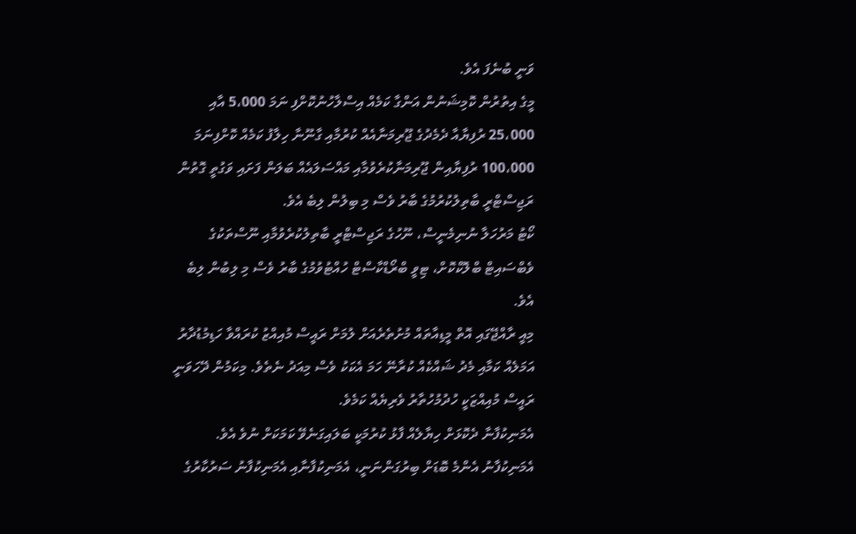ވަނީ ބުނެފަ އެވެ.
މީގެ އިތުރުން ކޮމިޝަނުން އަންގާ ކަމެއް އިސްލާހުނުކޮށްފި ނަމަ 5،000 އާއި 25،000 ރުފިޔާއާ ދެމެދުގެ ޖޫރިމަނާއެއް ކުރުމާއި ގާނޫނާ ހިލާފު ކަމެއް ކޮށްފިނަމަ 100،000 ރުފިޔާއިން ޖޫރިމަނާކުރެވުމާއި މައްސަލައެއް ބަލަން ފަށައި ވަގުތީ ގޮތުން ރަޖިސްޓްރީ ބާތިލުކުރުމުގެ ބާރު ވެސް މި ބިލުން ލިބެ އެވެ.
ކޯޓު މަރުހަލާ ނުނިމެނީސް، ނޫހުގެ ރަޖިސްޓްރީ ބާތިލުކުރެވުމާއި ނޫސްތަކުގެ ވެބްސައިޓް ބްލޮކްކޮށް، ޓިވީ ބްރޯޑްކާސްޓް ހުއްޓުވުމުގެ ބާރު ވެސް މި ލިބުން ލިބެ އެވެ.
މިއީ ރާއްޖޭގައި އޮތް މީޑިއާތައް މުށުތެރެއަށް ލުމަށް ރައީސް މުއިއްޒު ކުރައްވާ ހަޑިމުޑުދާރު އަމަލެއް ކަމާއި މެދު ޝައްކެއް ކުރާނޭ ހަމަ އެކަކު ވެސް މިއަދު ނެތެވެ. މިކަމުން ދޭހަވަނީ ރައީސް މުއިއްޒަކީ ހުދުމުހުތާރު ވެރިޔެއް ކަމެވެ.
އެމަނިކުފާނާ ދެކޮޅަށް ހިޔާލެއް ފާޅު ކުރުމަކީ ބަލައިގަނެވޭ ކަމަކަށް ނުވެ އެވެ. އެމަނިކުފާނު އެންމެ ބޮޑަށް ބިރުގަންނަނީ، އެމަނިކުފާނާއި އެމަނިކުފާނު ސަރުކާރުގެ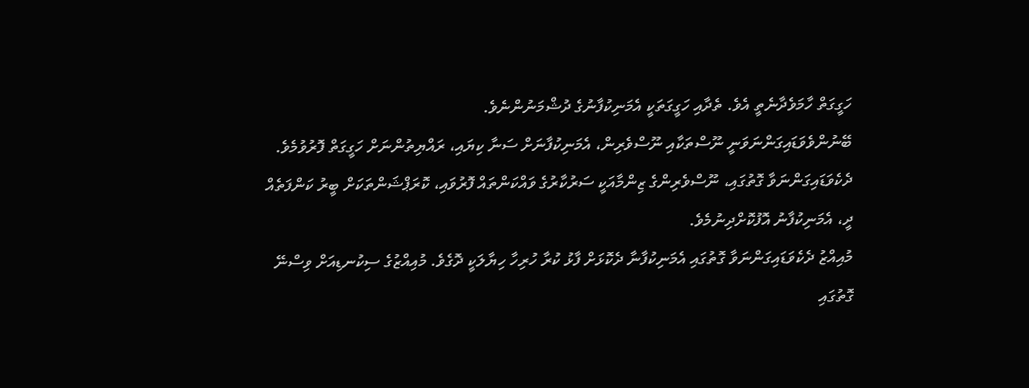ހަގީގަތް ހާމަވެދާނެތީ އެވެ. ތެދާއި ހަގީގަތަކީ އެމަނިކުފާނުގެ ދުޝްމަނުންނެވެ.
ބޭނުންވެވަޑައިގަންނަވަނީ ނޫސްތަކާއި ނޫސްވެރިން، އެމަނިކުފާނަށް ސަނާ ކިޔައި، ރައްޔިތުންނަށް ހަގީގަތް ފޮރުވުމެވެ. ދެކެވަޑައިގަންނަވާ ގޮތުގައި، ނޫސްވެރިންގެ ޒިންމާއަކީ ސަރުކާރުގެ ވައްކަންތައް ފޮރުވައި، ކޮރަޕްޝަންތަކަށް ބީރު ކަންފަތެއް ދީ، އެމަނިކުފާނު އޮފުކޮށްދިނުމެވެ.
މުއިއްޒު ދެކެވަޑައިގަންނަވާ ގޮތުގައި އެމަނިކުފާނާ ދެކޮޅަށް ފާޅު ކުރާ ހުރިހާ ހިޔާލަކީ ދޮގެވެ. މުއިއްޒުގެ ސިކުނޑިއަށް ވިސްނޭ ގޮތުގައި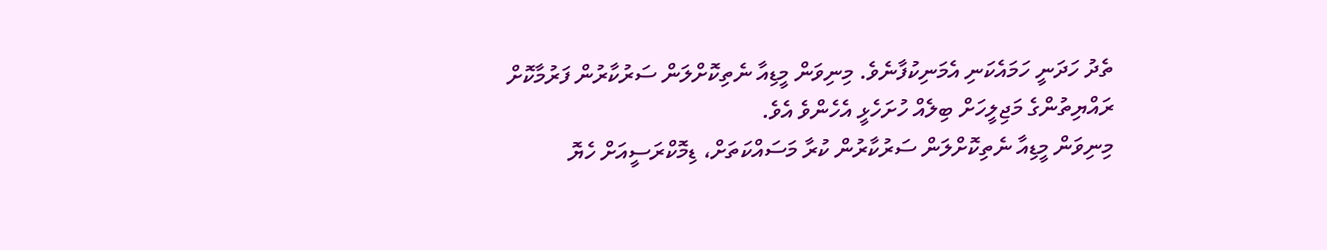ތެދު ހަދަނީ ހަމައެކަނި އެމަނިކުފާނެވެ. މިނިވަން މީޑިއާ ނެތިކޮށްލަން ސަރުކާރުން ފަރުމާކޮށް ރައްޔިތުންގެ މަޖިލީހަށް ބިލެއް ހުށަހެޅީ އެހެންވެ އެވެ.
މިނިވަން މީޑިއާ ނެތިކޮށްލަން ސަރުކާރުން ކުރާ މަސައްކަތަށް، ޑިމޮކްރަސީއަށް ހެޔޮ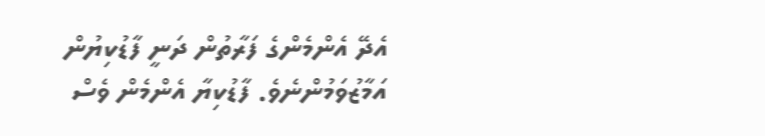އެދޭ އެންމެންގެ ފަރާތުން ދަނީ ފާޑުކިޔުން އަމާޒުވަމުންނެވެ. ފާޑުކިޔާ އެންމެން ވެސް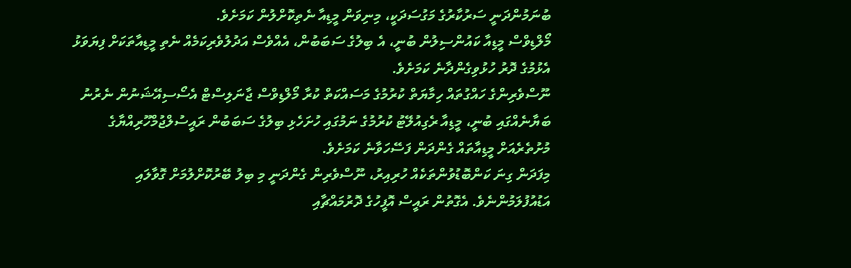ބުނަމުންދަނީ ސަރުކާރުގެ މަގުސަދަކީ، މިނިވަން މީޑިއާ ނެތިކޮށްލުން ކަމަށެވެ.
މޯލްޑިވްސް މީޑިއާ ކައުންސިލުން ބުނީ، އެ ބިލުގެ ސަބަބުން، އެއްވެސް އަދުލުވެރިކަމެއް ނެތި މީޑިއާތަކަށް ފިޔަވަޅު އެޅުމުގެ ދޮރު ހުޅުވިގެންދާނެ ކަމަށެވެ.
ނޫސްވެރިންގެ ހައްގުތައް ހިމާޔަތް ކުރުމުގެ މަސައްކަތް ކުރާ މޯލްޑިވްސް ޖާނަލިސްޓް އެސޯސިއޭޝަނުން ނެރުނު ބަޔާނެއްގައި ބުނީ، މީޑިއާ ރެގިއުލޭޓު ކުރުމުގެ ނަމުގައި ހުށަހެޅި ބިލުގެ ސަބަބުން ރައީސުލްޖުމްހޫރިއްޔާގެ މުށުތެރެއަށް މީޑިއާތައް ގެންދަން ފަސޭހަވާނެ ކަމަށެވެ.
މިފަދަން ގިނަ ކަންބޮޑުވުންތަކެއް ހުރިއިރު، ނޫސްވެރިން ގެންދަނީ މި ބިލު ބޭރުކޮށްލުމަށް ގޮވާލައި އަޑުއުފުލަމުންނެވެ. އެގޮތުން ރައީސް އޮފީހުގެ ދޮރުމައްޗާއި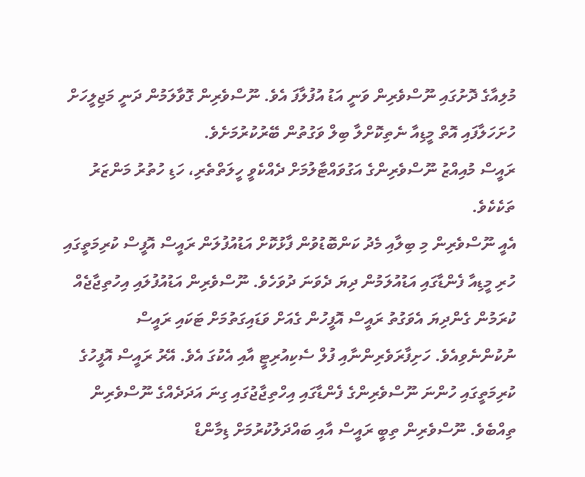މުލިއާގެ ދޮށުގައި ނޫސްވެރިން ވަނީ އަޑު އުފުލާފަ އެވެ. ނޫސްވެރިން ގޮވާލަމުން ދަނީ މަޖިލީހަށް ހުށަހަލާފައި އޮތް މީޑިއާ ނެތިކޮށްލާ ބިލް ވަގުތުން ބޭރުކުރުމަށެވެ.
ރައީސް މުއިއްޒު ނޫސްވެރިންގެ އަގުވައްޓާލުމަށް ދެއްކެވީ ހީލަތްތެރި، ހަޑި ހުތުރު މަންޒަރު ތަކެކެވެ.
އެއީ ނޫސްވެރިން މި ބިލާއި މެދު ކަންބޮޑުވުން ފާޅުކޮށް އަޑުއުފުލަން ރައީސް އޮފީސް ކުރިމަތީގައި ހުރި މީޑިއާ ފެންޑާގައި އަޑުއުލަމުން ދިޔަ ދެވަނަ ދުވަހެވެ. ނޫސްވެރިން އަޑުއުފުލައި އިހުތިޖާޖެއް ކުރަމުން ގެންދިޔަ އެވަގުތު ރައީސް އޮފީހުން ގެއަށް ވަޑައިގަތުމަށް ޓަކައި ރައީސް ނުކުންނެވިއެވެ. ހަށިފާރަވެރިންނާއި ފުލް ސެކިއުރިޓީ އާއި އެކުގަ އެވެ. އޭރު ރައީސް އޮފީހުގެ ކުރިމަތީގައި ހުންނަ ނޫސްވެރިންގެ ފެންޑާގައި އިހްތިޖާޖުގައި ގިނަ އަދަދެއްގެ ނޫސްވެރިން ތިއްބެވެ. ނޫސްވެރިން ތިބީ ރައީސް އާއި ބައްދަލުކުރުމަށް ޑިމާންޑް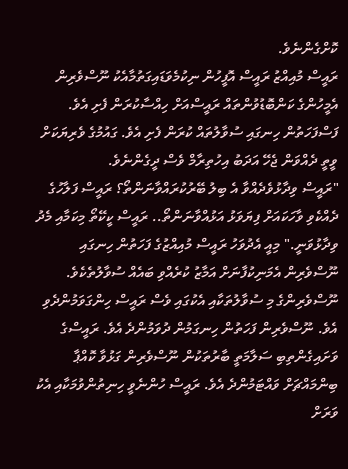ކޮށްގެންނެވެ.
ރައީސް މުއިއްޒު ރައީސް އޮފީހުން ނިކުމެވަޑައިގަތުމާއެކު ނޫސްވެރިން އެމީހުންގެ ކަންބޮޑުވުންތައް ރައީސްއަށް ހިއްސާކުރަން ފެށި އެވެ. ފަސްފަހަތުން ހިނގައި ސުވާލުތައް ކުރަން ފެށި އެވެ. ގައުމުގެ ވެރިޔަކަށް ވީތީ ދެއްވަން ޖެހޭ އަދަބު އިހުތިރާމް ވެސް ދީގެންނެވެ.
"ރައީސް ވިދާޅުވެދެއްވާ އެ ބިލު ބޭރުކުރައްވާނަންތޯ؟ ރައީސް ފަލާހުގެ ދެއްކެވި ވާހަކައަށް ފިޔަވަޅު އަޅުއްވާނަންތޯ.. ރައީސް ކީކޭތޯ މިކަމާއި މެދު ވިދާޅުވަނީ." މިއީ އެދުވަހު ރައީސް މުއިއްޒުގެ ފަހަތުން ހިނގައި ނޫސްވެރިން އެމަނިކުފާނަށް އަމާޒު ކުރެއްވި ބައެއް ސުވާލުތެކެވެ.
ނޫސްވެރިންގެ މި ސުވާލުތަކާއި އެކުގައި ވެސް ރައީސް ހިންގަވަމުންދެވި އެވެ. ނޫސްވެރިން ފަހަތުން ހިނގަމުން ދުވަމުންދެ އެވެ. ރައީސްގެ ވަށައިގެންތިބި ސަލާމަތީ ބާރުތަކުން ނޫސްވެރިން ގަޅުވާ ކޮއްޕާ ބިންމައްޗަށް ވައްޓަމުންދެ އެވެ. ރައީސް ހުންނެވީ ހިނިތުންވުމަކާއި އެކު ވަރަށް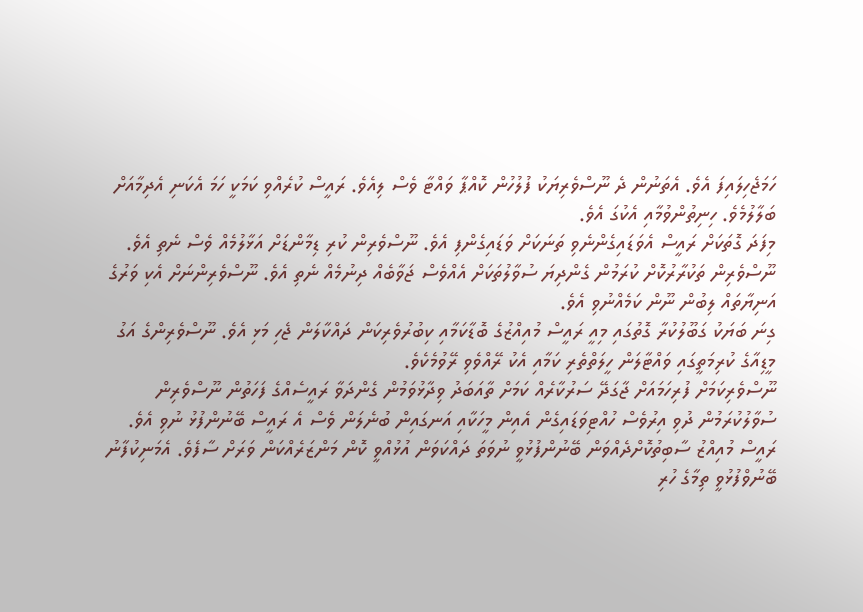ހަމަޖެހިލައިފަ އެވެ. އެތަނުން ދެ ނޫސްވެރިޔަކު ފުލުހުން ކޮއްޕާ ވައްޓާ ވެސް ލިއެވެ. ރައީސް ކުރެއްވި ކަމަކީ ހަމަ އެކަނި އެދިމާއަށް ބަލާލުމެވެ. ހިނިތުންވުމާއި އެކުގަ އެވެ.
މިފަދަ ގޮތަކަށް ރައީސް އެވަޑައިގެންނެވި ތަނަކަށް ވަޑައިގެންފި އެވެ. ނޫސްވެރިން ކުރި ޑިމާންޑަށް އަޅާލުމެއް ވެސް ނެތި އެވެ. ނޫސްވެރިން ތަކުރާރުކޮށް ކުރަމުން ގެންދިޔަ ސުވާލުތަކަށް އެއްވެސް ޖަވާބެއް ދިނުމެއް ނެތި އެވެ. ނޫސްވެރިންނަށް އެކި ވަރުގެ އަނިޔާތައް ލިބުން ނޫން ކަމެއްނުވި އެވެ.
ގިނަ ބަޔަކު ގަބޫލުކުރާ ގޮތުގައި މިއީ ރައީސް މުއިއްޒުގެ ބޮޑާކަމާއި ކިބުރުވެރިކަން ދައްކާލަން ޖެހި މަޅި އެވެ. ނޫސްވެރިންގެ އަގު މީޑިއާގެ ކުރިމަތީގައި ވައްޓާލަން ހީލަތްތެރި ކަމާއި އެކު ރޭއްވެވި ރޭވުމެކެވެ.
ނޫސްވެރިކަމަށް ފުރިހަމައަށް ޖާގަދޭ ސަރުކާރެއް ކަމަށް ތާއަބަދު ވިދާޅުވަމުން ގެންދަވާ ރައީސެއްގެ ފަހަތުން ނޫސްވެރިން ސުވާލުކުރަމުން ދުވި އިރުވެސް ހުއްޓިވަޑައިގެން އެއިން މީހަކާއި އަނގައިން ބުނެލަން ވެސް އެ ރައީސް ބޭނުންފުޅު ނުވި އެވެ.
ރައީސް މުއިއްޒު ސާބިތުކޮށްދެއްވަން ބޭނުންފުޅުވީ ނުވަތަ ދައްކަވަން އުޅުއްވީ ކޮން މަންޒަރެއްކަން ވަރަށް ސާފެވެ. އެމަނިކުފާނު ބޭނުވްފުޅުވީ ތިމާގެ ހުރި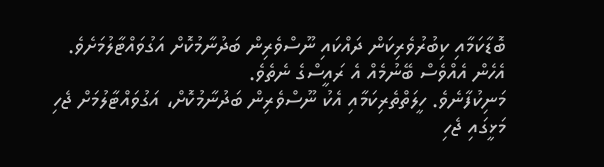ބޮޑާކަމާއި ކިބުރުވެރިކަން ދައްކައި ނޫސްވެރިން ބަދުނާމުކޮށް އަގުވައްޓާލުމަށެވެ. އެހެން އެއްވެސް ބޭނުމެއް އެ ރައީސްގެ ނެތެވެ.
މަނިކުފާނެވެ. ހީލަތްތެރިކަމާއި އެކު ނޫސްވެރިން ބަދުނާމުކޮށް، އަގުވައްޓާލުމަށް ޖެހި މަޅީގައި ޖެހި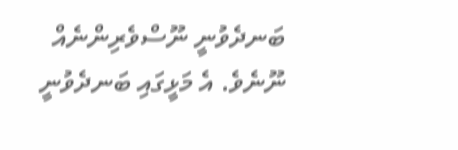ބަނދެވުނީ ނޫސްވެރިންނެއް ނޫނެވެ. އެ މަޅީގައި ބަނދެވުނީ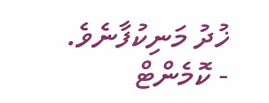ޚުދު މަނިކުފާނެވެ.
- ކޮމެންޓް